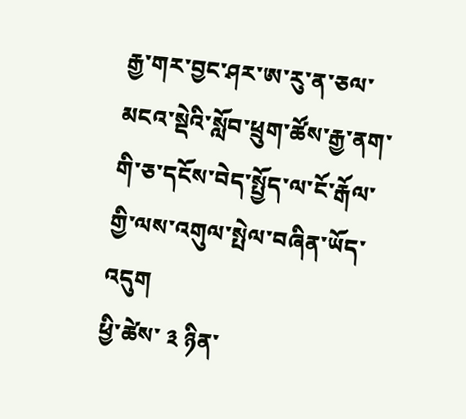རྒྱ་གར་བྱང་ཤར་ཨ་རུ་ན་ཅལ་མངའ་སྡེའི་སློབ་ཕྲུག་ཚོས་རྒྱ་ནག་གི་ཅ་དངོས་བེད་སྤྱོད་ལ་ངོ་རྒོལ་གྱི་ལས་འགུལ་སྤེལ་བཞིན་ཡོད་འདུག
ཕྱི་ཚེས་ ༣ ཉིན་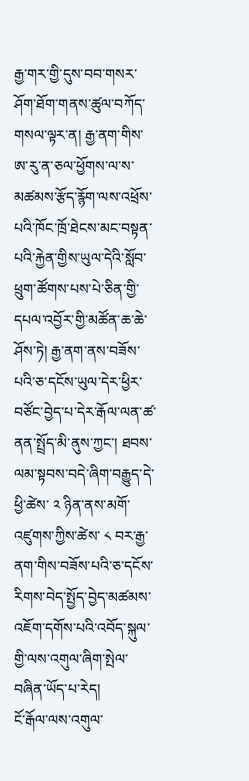རྒྱ་གར་གྱི་དུས་བབ་གསར་ཤོག་ཐོག་གནས་ཚུལ་བཀོད་གསལ་ལྟར་ན། རྒྱ་ནག་གིས་ཨ་རུ་ན་ཅལ་ཕྱོགས་ལ་ས་མཚམས་རྩོད་རྙོག་ལས་འཕྲོས་པའི་ཁོང་ཁྲོ་ཐེངས་མང་བསྟན་པའི་རྐྱེན་གྱིས་ཡུལ་དེའི་སློབ་ཕྲུག་ཚོགས་པས་པེ་ཅིན་གྱི་དཔལ་འབྱོར་གྱི་མཚོན་ཆ་ཆེ་ཤོས་ཏེ། རྒྱ་ནག་ནས་བཟོས་པའི་ཅ་དངོས་ཡུལ་དེར་ཕྱིར་བཙོང་བྱེད་པ་དེར་རྒོལ་ལན་ཚ་ནན་སྤྲོད་མི་ནུས་ཀྱང་། ཐབས་ལམ་སྟབས་བདེ་ཞིག་བརྒྱུད་དེ་ཕྱི་ཚེས་ ༢ ཉིན་ནས་མགོ་འཛུགས་ཀྱིས་ཚེས་ ༨ བར་རྒྱ་ནག་གིས་བཟོས་པའི་ཅ་དངོས་རིགས་བེད་སྤྱོད་བྱེད་མཚམས་འཇོག་དགོས་པའི་འབོད་སྐུལ་གྱི་ལས་འགུལ་ཞིག་སྤེལ་བཞིན་ཡོད་པ་རེད།
ངོ་རྒོལ་ལས་འགུལ་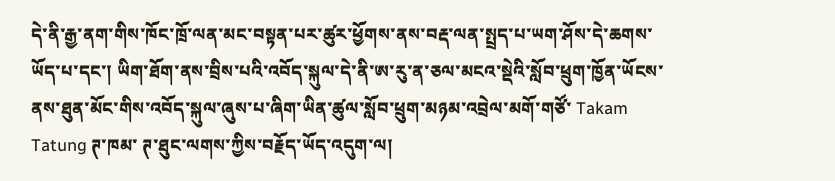དེ་ནི་རྒྱ་ནག་གིས་ཁོང་ཁྲོ་ལན་མང་བསྟན་པར་ཚུར་ཕྱོགས་ནས་བརྡ་ལན་སྤྲད་པ་ཡག་ཤོས་དེ་ཆགས་ཡོད་པ་དང་། ཡིག་ཐོག་ནས་བྲིས་པའི་འབོད་སྐུལ་དེ་ནི་ཨ་རུ་ན་ཅལ་མངའ་སྡེའི་སློབ་ཕྲུག་ཁྱོན་ཡོངས་ནས་ཐུན་མོང་གིས་འབོད་སྐུལ་ཞུས་པ་ཞིག་ཡིན་ཚུལ་སློབ་ཕྲུག་མཉམ་འབྲེལ་མགོ་གཙོ་ Takam Tatung ཊ་ཁམ་ ཊ་ཐུང་ལགས་ཀྱིས་བརྗོད་ཡོད་འདུག་ལ།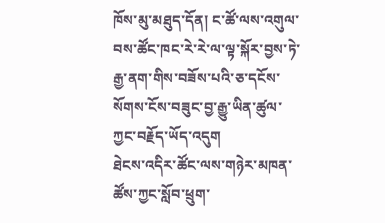ཁོས་མུ་མཐུད་དོན། ང་ཚོ་ལས་འགུལ་བས་ཚོང་ཁང་རེ་རེ་ལ་ལྟ་སྐོར་བྱས་ཏེ་རྒྱ་ནག་གིས་བཟོས་པའི་ཅ་དངོས་སོགས་ངོས་བཟུང་བྱ་རྒྱུ་ཡིན་ཚུལ་ཀྱང་བརྗོད་ཡོད་འདུག
ཐེངས་འདིར་ཚོང་ལས་གཉེར་མཁན་ཚོས་ཀྱང་སློབ་ཕྲུག་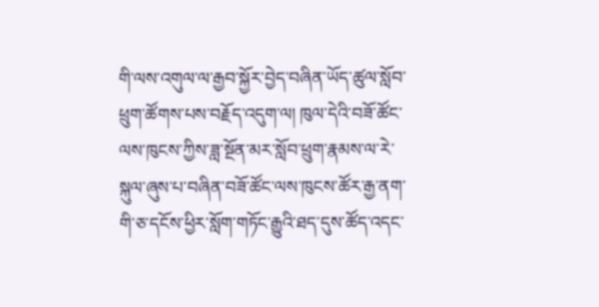གི་ལས་འགུལ་ལ་རྒྱབ་སྐྱོར་བྱེད་བཞིན་ཡོད་ཚུལ་སློབ་ཕྲུག་ཚོགས་པས་བརྗོད་འདུག་ལ། ཁུལ་དེའི་བཟོ་ཚོང་ལས་ཁུངས་ཀྱིས་ཟླ་སྔོན་མར་སློབ་ཕྲུག་རྣམས་ལ་རེ་སྐུལ་ཞུས་པ་བཞིན་བཟོ་ཚོང་ལས་ཁུངས་ཚོར་རྒྱ་ནག་གི་ཅ་དངོས་ཕྱིར་སློག་གཏོང་རྒྱུའི་ཐད་དུས་ཚོད་འདང་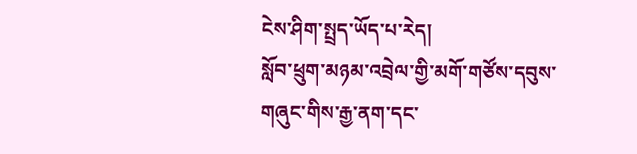ངེས་ཤིག་སྤྲད་ཡོད་པ་རེད།
སློབ་ཕྲུག་མཉམ་འབྲེལ་གྱི་མགོ་གཙོས་དབུས་གཞུང་གིས་རྒྱ་ནག་དང་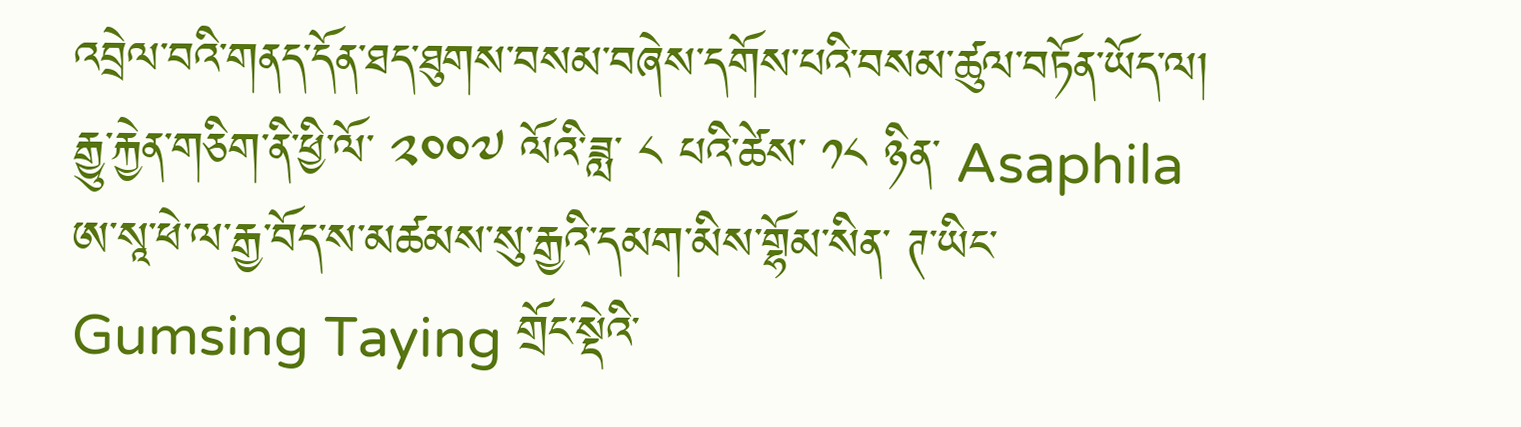འབྲེལ་བའི་གནད་དོན་ཐད་ཐུགས་བསམ་བཞེས་དགོས་པའི་བསམ་ཚུལ་བཏོན་ཡོད་ལ། རྒྱུ་རྐྱེན་གཅིག་ནི་ཕྱི་ལོ་ ༢༠༠༧ ལོའི་ཟླ་ ༨ པའི་ཚེས་ ༡༨ ཉིན་ Asaphila ཨ་སཱ་ཕེ་ལ་རྒྱ་བོད་ས་མཚམས་སུ་རྒྱའི་དམག་མིས་གྷོམ་སིན་ ཊ་ཡིང་ Gumsing Taying གྲོང་སྡེའི་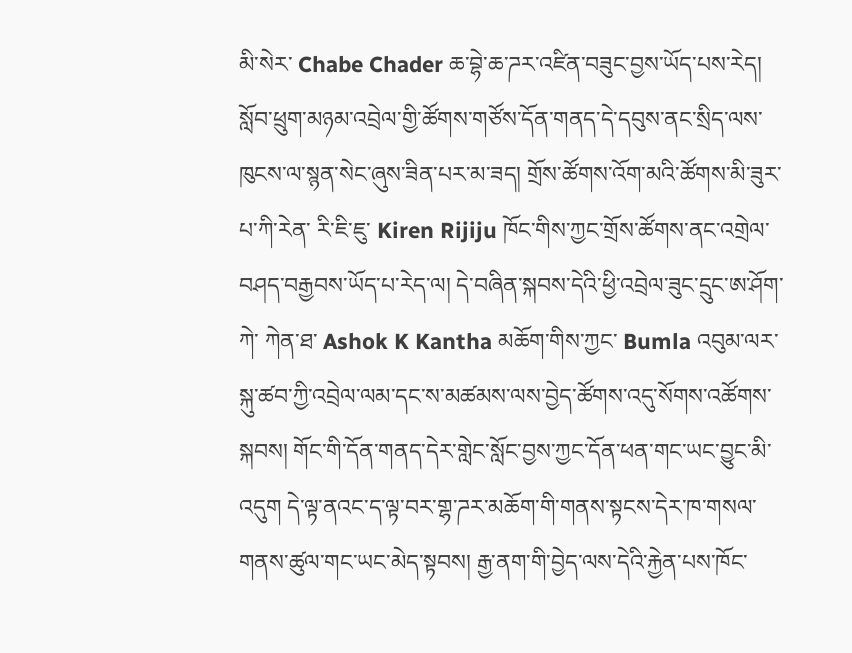མི་སེར་ Chabe Chader ཆ་བྷེ་ཆ་ཌར་འཛིན་བཟུང་བྱས་ཡོད་པས་རེད།
སློབ་ཕྲུག་མཉམ་འབྲེལ་གྱི་ཚོགས་གཙོས་དོན་གནད་དེ་དབུས་ནང་སྲིད་ལས་ཁུངས་ལ་སྙན་སེང་ཞུས་ཟིན་པར་མ་ཟད། གྲོས་ཚོགས་འོག་མའི་ཚོགས་མི་ཟུར་པ་ཀི་རེན་ རི་ཇི་ཇུ་ Kiren Rijiju ཁོང་གིས་ཀྱང་གྲོས་ཚོགས་ནང་འགྲེལ་བཤད་བརྒྱབས་ཡོད་པ་རེད་ལ། དེ་བཞིན་སྐབས་དེའི་ཕྱི་འབྲེལ་ཟུང་དྲུང་ཨ་ཤོག་ ཀེ་ ཀེན་ཐ་ Ashok K Kantha མཆོག་གིས་ཀྱང་ Bumla འབུམ་ལར་སྐུ་ཚབ་ཀྱི་འབྲེལ་ལམ་དང་ས་མཚམས་ལས་བྱེད་ཚོགས་འདུ་སོགས་འཚོགས་སྐབས། གོང་གི་དོན་གནད་དེར་གླེང་སློང་བྱས་ཀྱང་དོན་ཕན་གང་ཡང་བྱུང་མི་འདུག དེ་ལྟ་ནའང་ད་ལྟ་བར་གྷ་ཌར་མཆོག་གི་གནས་སྟངས་དེར་ཁ་གསལ་གནས་ཚུལ་གང་ཡང་མེད་སྟབས། རྒྱ་ནག་གི་བྱེད་ལས་དེའི་རྐྱེན་པས་ཁོང་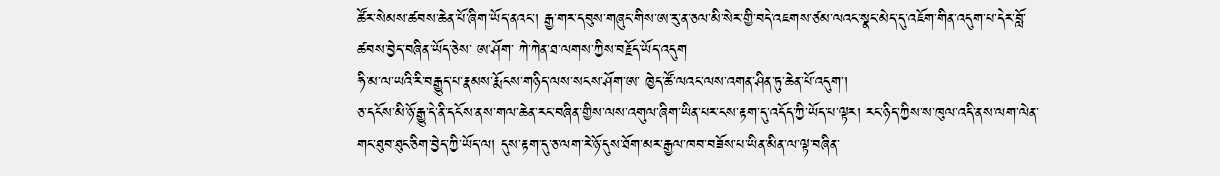ཚོར་སེམས་ཚབས་ཆེན་པོ་ཞིག་ཡོད་ནའང་། རྒྱ་གར་དབུས་གཞུང་གིས་ཨ་རུ་ན་ཅལ་མི་སེར་གྱི་བདེ་འཇགས་ཙམ་ལའང་སྣང་མེད་དུ་འཇོག་གིན་འདུག་པ་དེར་བློ་ཚབས་བྱེད་བཞིན་ཡོད་ཅེས་ ཨ་ཤོག་ ཀེ་ཀེན་ཐ་ལགས་ཀྱིས་བརྗོད་ཡོད་འདུག
ཧི་མ་ལ་ཡའི་རི་བརྒྱུད་པ་རྣམས་རྨོངས་གཉིད་ལས་སངས་ཤོག་ཨ་ ཁྱེད་ཚོ་ལའང་ལས་འགན་ཤིན་ཏུ་ཆེན་པོ་འདུག་།
ཅ་དངོས་མི་ཉོ་རྒྱུ་དེ་ནི་དངོས་ནས་གལ་ཆེན་རང་བཞིན་གྱིས་ལས་འགུལ་ཞིག་ཡིན་པར་ངས་རྟག་དུ་འདོད་ཀྱི་ཡོད་པ་ལྟར། རང་ཉིད་ཀྱིས་ས་ཁུལ་འདི་ནས་ལག་ལེན་གང་ཐུབ་ཐུང་ཅིག་བྱེད་ཀྱི་ཡོད་ལ། དུས་རྟག་དུ་ཅ་ལག་རེ་ཉོ་དུས་ཐོག་མར་རྒྱལ་ཁབ་བཟོས་པ་ཡིན་མིན་ལ་ལྟ་བཞིན་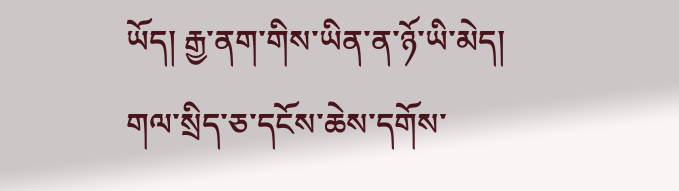ཡོད། རྒྱ་ནག་གིས་ཡིན་ན་ཉོ་ཡི་མེད། གལ་སྲིད་ཅ་དངོས་ཆེས་དགོས་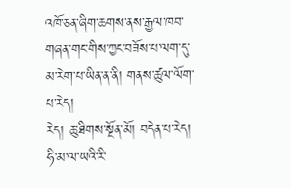འཁོ་ཅན་ཞིག་ཆགས་ནས་རྒྱལ་ཁབ་གཞན་གང་གིས་ཀྱང་བཟོས་པ་ལག་དུ་མ་རེག་པ་ཡིན་ན་ནི། གནས་ཚུལ་ལོག་པ་རེད།
རེད། ཆུ་ཐིགས་སྔོན་མོ། བདེན་པ་རེད། ཧི་མ་ལ་ཡའི་རི་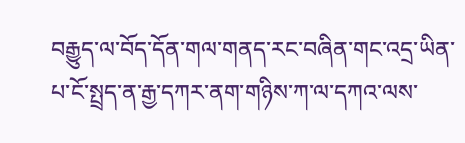བརྒྱུད་ལ་བོད་དོན་གལ་གནད་རང་བཞིན་གང་འདྲ་ཡིན་པ་ངོ་སྤྲད་ན་རྒྱ་དཀར་ནག་གཉིས་ཀ་ལ་དཀའ་ལས་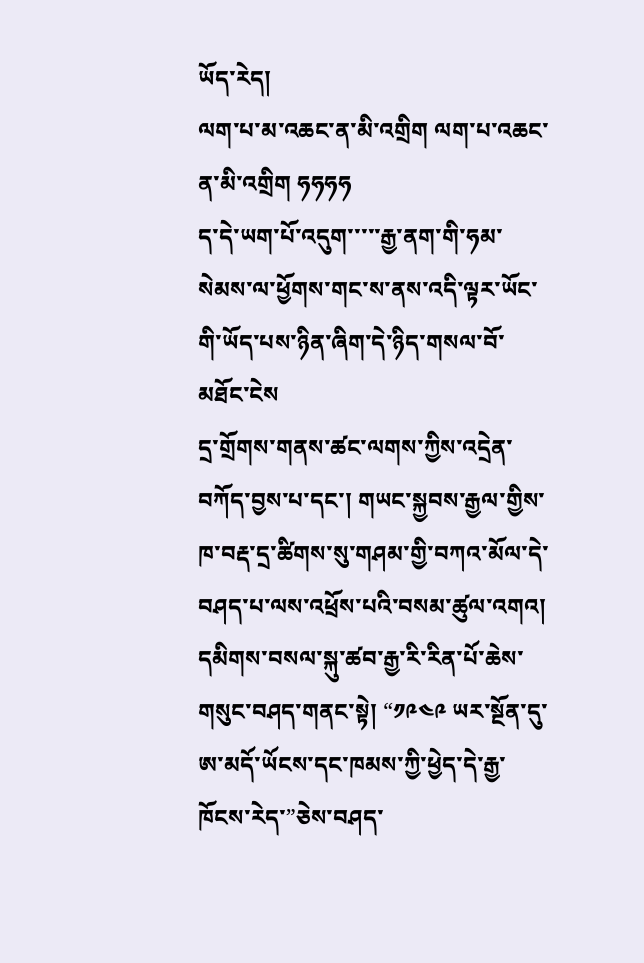ཡོད་རེད།
ལག་པ་མ་འཆང་ན་མི་འགྲིག ལག་པ་འཆང་ན་མི་འགྲིག ཧཧཧཧ
ད་དེ་ཡག་པོ་འདུག་་་་་རྒྱ་ནག་གི་ཧམ་སེམས་ལ་ཕྱོགས་གང་ས་ནས་འདི་ལྟར་ཡོང་གི་ཡོད་པས་ཉིན་ཞིག་དེ་ཉིད་གསལ་བོ་མཐོང་ངེས
དྲ་གྲོགས་གནས་ཚང་ལགས་ཀྱིས་འདྲེན་བཀོད་བྱས་པ་དང་། གཡང་སྐྱབས་རྒྱལ་གྱིས་ཁ་བརྡ་དྲ་ཚིགས་སུ་གཤམ་གྱི་བཀའ་མོལ་དེ་བཤད་པ་ལས་འཕྲོས་པའི་བསམ་ཚུལ་འགའ།
དམིགས་བསལ་སྐུ་ཚབ་རྒྱ་རི་རིན་པོ་ཆེས་གསུང་བཤད་གནང་སྟེ། “༡༩༤༩ ཡར་སྔོན་དུ་ཨ་མདོ་ཡོངས་དང་ཁམས་ཀྱི་ཕྱེད་དེ་རྒྱ་ཁོངས་རེད་”ཅེས་བཤད་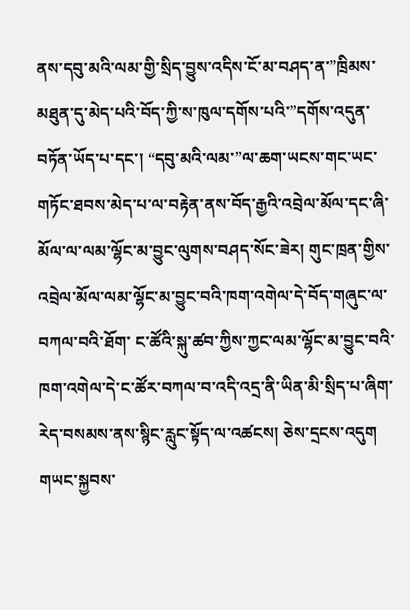ནས་དབུ་མའི་ལམ་གྱི་སྲིད་བྱུས་འདིས་ངོ་མ་བཤད་ན་”ཁྲིམས་མཐུན་དུ་མེད་པའི་བོད་ཀྱི་ས་ཁུལ་དགོས་པའི་”དགོས་འདུན་བཏོན་ཡོད་པ་དང་། “དབུ་མའི་ལམ་”ལ་ཆག་ཡངས་གང་ཡང་གཏོང་ཐབས་མེད་པ་ལ་བརྟེན་ནས་བོད་རྒྱའི་འབྲེལ་མོལ་དང་ཞི་མོལ་ལ་ལམ་ལྷོང་མ་བྱུང་ལུགས་བཤད་སོང་ཟེར། གུང་ཁྲན་གྱིས་འབྲེལ་མོལ་ལམ་ལྷོང་མ་བྱུང་བའི་ཁག་འགེལ་དེ་བོད་གཞུང་ལ་བཀལ་བའི་ཐོག་ ང་ཚོའི་སྐུ་ཚབ་ཀྱིས་ཀྱང་ལམ་ལྷོང་མ་བྱུང་བའི་ཁག་འགེལ་དེ་ང་ཚོར་བཀལ་བ་འདི་འདྲ་ནི་ཡིན་མི་སྲིད་པ་ཞིག་རེད་བསམས་ནས་སྙིང་རླུང་སྟོད་ལ་འཚངས། ཅེས་དྲངས་འདུག
གཡང་སྐྱབས་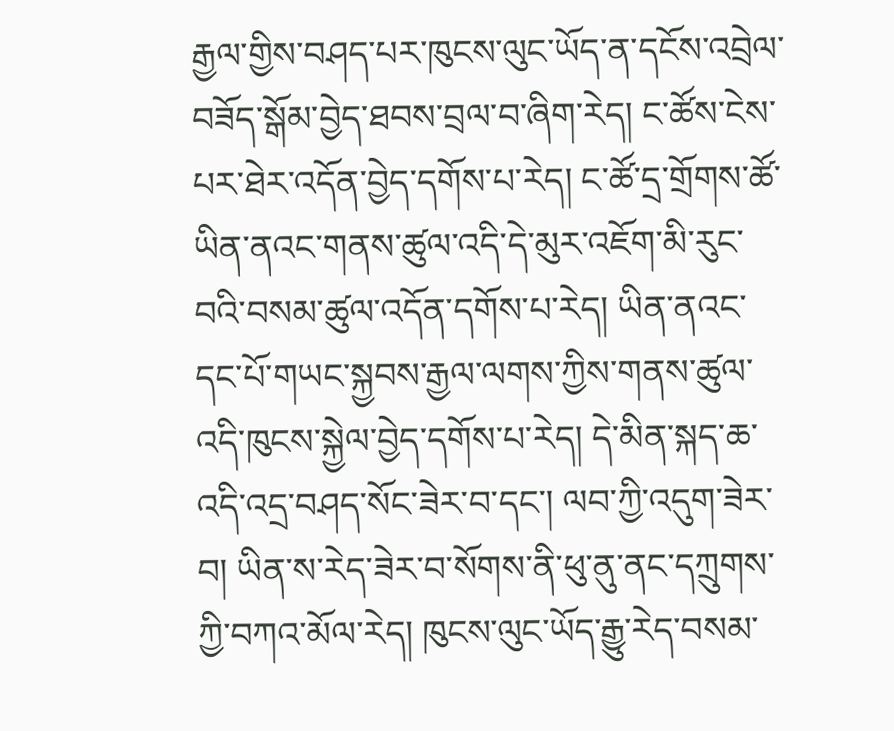རྒྱལ་གྱིས་བཤད་པར་ཁུངས་ལུང་ཡོད་ན་དངོས་འབྲེལ་བཟོད་སྒོམ་བྱེད་ཐབས་བྲལ་བ་ཞིག་རེད། ང་ཚོས་ངེས་པར་ཐེར་འདོན་བྱེད་དགོས་པ་རེད། ང་ཚོ་དྲ་གྲོགས་ཚོ་ཡིན་ནའང་གནས་ཚུལ་འདི་དེ་མུར་འཇོག་མི་རུང་བའི་བསམ་ཚུལ་འདོན་དགོས་པ་རེད། ཡིན་ནའང་དང་པོ་གཡང་སྐྱབས་རྒྱལ་ལགས་ཀྱིས་གནས་ཚུལ་འདི་ཁུངས་སྐྱེལ་བྱེད་དགོས་པ་རེད། དེ་མིན་སྐད་ཆ་འདི་འདྲ་བཤད་སོང་ཟེར་བ་དང་། ལབ་ཀྱི་འདུག་ཟེར་བ། ཡིན་ས་རེད་ཟེར་བ་སོགས་ནི་ཕུ་ནུ་ནང་དཀྲུགས་ཀྱི་བཀའ་མོལ་རེད། ཁུངས་ལུང་ཡོད་རྒྱུ་རེད་བསམ་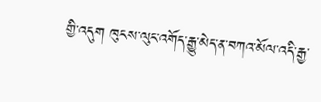གྱི་འདུག ཁུངས་ལུང་འགོད་རྒྱུ་མེད་ན་བཀའ་མོལ་འདི་རྒྱ་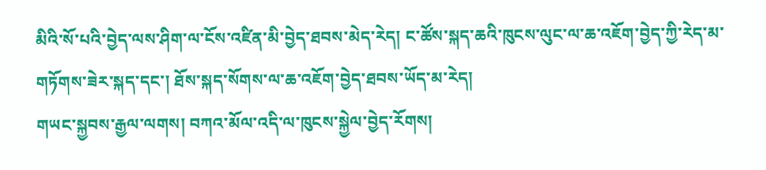མིའི་སོ་པའི་བྱེད་ལས་ཤིག་ལ་ངོས་འཛིན་མི་བྱེད་ཐབས་མེད་རེད། ང་ཚོས་སྐད་ཆའི་ཁུངས་ལུང་ལ་ཆ་འཇོག་བྱེད་ཀྱི་རེད་མ་གཏོགས་ཟེར་སྐད་དང་། ཐོས་སྐད་སོགས་ལ་ཆ་འཇོག་བྱེད་ཐབས་ཡོད་མ་རེད།
གཡང་སྐྱབས་རྒྱལ་ལགས། བཀའ་མོལ་འདི་ལ་ཁུངས་སྐྱེལ་བྱེད་རོགས།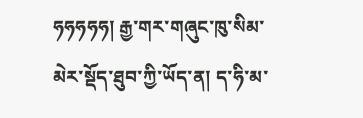ཧཧཧཧཧ། རྒྱ་གར་གཞུང་ཁུ་སིམ་མེར་སྡོད་ཐུབ་ཀྱི་ཡོད་ན། ད་ཧི་མ་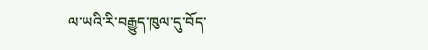ལ་ཡའི་རི་བརྒྱུད་ཁུལ་དུ་བོད་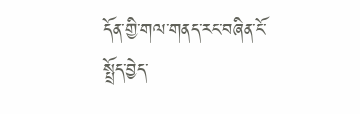དོན་གྱི་གལ་གནད་རང་བཞིན་ངོ་སྤྲོད་བྱེད་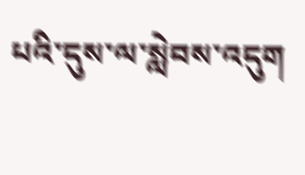པའི་དུས་ལ་སླེབས་འདུག